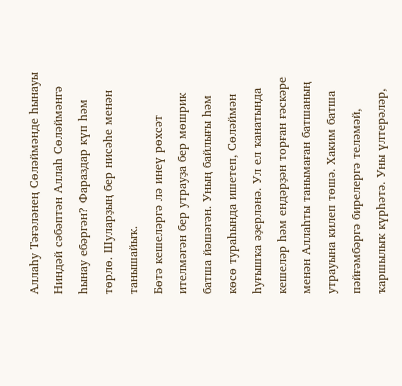Аллаһу Тәғәләнең Сөләймәнде һынауы
Ниндәй сәбәптән Аллаһ Сөләймәнгә һынау ебәргән? Фараздар күп һәм төрлө. Шуларҙың бер нисәһе менән танышайыҡ.
Бөтә кешеләргә лә инеү рөхсәт ителмәгән бер утрауҙа бер мөшрик батша йәшәгән. Уның байлығы һәм көсө тураһында ишетеп, Сөләймән һуғышҡа әҙерләнә. Ул ел ҡанатында кешеләр һәм ендәрҙән торған ғәскәре менән Аллаһты танымаған батшаның утрауына килеп төшә. Хаким батша пәйғәмбәргә бирелергә теләмәй, ҡаршылыҡ күрһәтә. Уны үлтерәләр,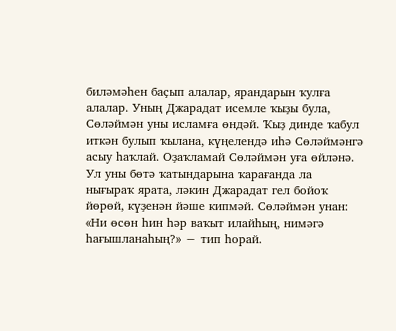биләмәһен баҫып алалар, ярандарын ҡулға алалар. Уның Джарадат исемле ҡыҙы була, Сөләймән уны исламға өндәй. Ҡыҙ динде ҡабул иткән булып ҡылана, күңелендә иһә Сөләймәнгә асыу һаҡлай. Оҙаҡламай Сөләймән уға өйләнә. Ул уны бөтә ҡатындарына ҡарағанда ла нығыраҡ ярата, ләкин Джарадат гел бойоҡ йөрөй, күҙенән йәше кипмәй. Сөләймән унан: «Ни өсөн һин һәр ваҡыт илайһың, нимәгә һағышланаһың?» − тип һорай.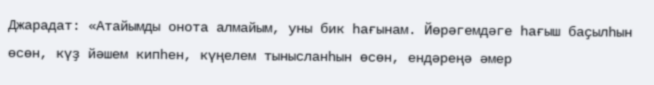Джарадат: «Атайымды онота алмайым, уны бик һағынам. Йөрәгемдәге һағыш баҫылһын өсөн, күҙ йәшем кипһен, күңелем тынысланһын өсөн, ендәреңә әмер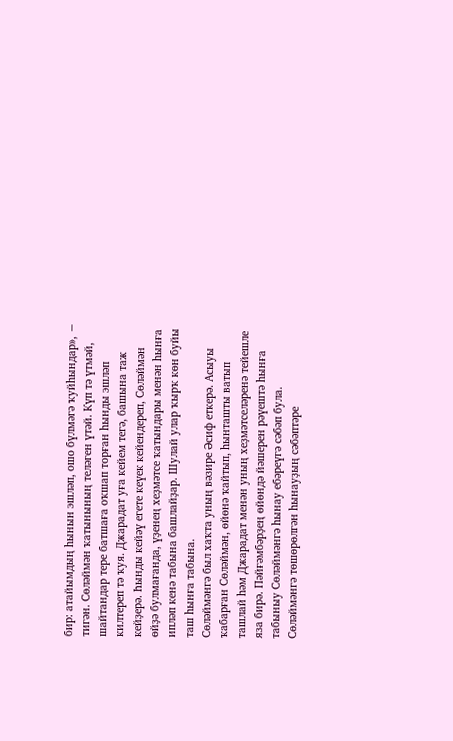бир: атайымдың һынын эшләп, ошо бүлмәгә ҡуйһындар», − тигән. Сөләймән ҡатынының теләген үтәй. Күп тә үтмәй, шайтандар тере батшаға оҡшап торған һынды эшләп килтереп тә ҡуя. Джарадат уға кейем тегә, башына таж кейҙерә. Һынды кейәү егете кеүек кейендереп, Сөләймән өйҙә булмағанда, үҙенең хеҙмәтсе ҡатындары менән һынға ипләп кенә табына башлайҙар. Шулай улар ҡырҡ көн буйы таш һынға табына.
Сөләймәнгә был хаҡта уның вәзире Әсиф еткерә. Асыуы ҡабарған Сөләймән, өйөнә ҡайтып, һынташты ватып ташлай һәм Джарадат менән уның хеҙмәтселәренә тейешле яза бирә. Пәйғәмбәрҙең өйөндә йәшерен рәүештә һынға табыныу Сөләймәнгә һынау ебәреүгә сәбәп була.
Сөләймәнгә төшөрөлгән һынауҙың сәбәптәре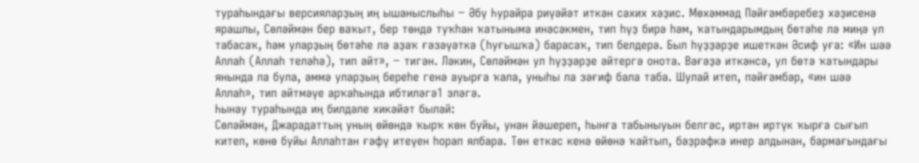тураһындағы версияларҙың иң ышаныслыһы − Әбү Һурайра риүәйәт иткән сахих хәҙис. Мөхәммәд Пәйғәмбәребеҙ хәҙисенә ярашлы, Сөләймән бер ваҡыт, бер төндә туҡһан ҡатыныма инәсәкмен, тип һүҙ бирә һәм, ҡатындарымдың бөтәһе лә миңә ул табасаҡ, һәм уларҙың бөтәһе лә аҙаҡ ғәзәүәткә (һуғышҡа) барасаҡ, тип белдерә. Был һүҙҙәрҙе ишеткән Әсиф уға: «Ин шәә Аллаһ (Аллаһ теләһә), тип әйт», − тигән. Ләкин, Сөләймән ул һүҙҙәрҙе әйтергә онота. Вәғәҙә иткәнсә, ул бөтә ҡатындары янында ла була, әммә уларҙың береһе генә ауырға ҡала, уныһы ла зәғиф бала таба. Шулай итеп, пәйғәмбәр, «ин шәә Аллаһ», тип әйтмәүе арҡаһында ибтиләгә1 эләгә.
Һынау тураһында иң билдәле хикәйәт былай:
Сөләймән, Джарадаттың уның өйөндә ҡырҡ көн буйы, унан йәшереп, һынға табыныуын белгәс, иртән иртүк ҡырға сығып китеп, көнө буйы Аллаһтан ғәфү итеүен һорап ялбара. Төн еткәс кенә өйөнә ҡайтып, бәҙрәфкә инер алдынан, бармағындағы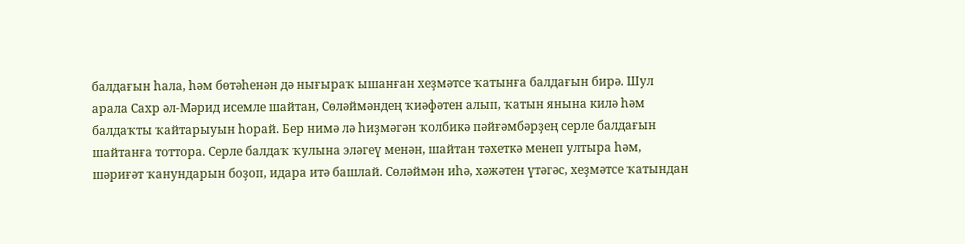балдағын һала, һәм бөтәһенән дә нығыраҡ ышанған хеҙмәтсе ҡатынға балдағын бирә. Шул арала Сахр әл-Мәрид исемле шайтан, Сөләймәндең ҡиәфәтен алып, ҡатын янына килә һәм балдаҡты ҡайтарыуын һорай. Бер нимә лә һиҙмәгән ҡолбикә пәйғәмбәрҙең серле балдағын шайтанға тоттора. Серле балдаҡ ҡулына эләгеү менән, шайтан тәхеткә менеп ултыра һәм, шәриғәт ҡанундарын боҙоп, идара итә башлай. Сөләймән иһә, хәжәтен үтәгәс, хеҙмәтсе ҡатындан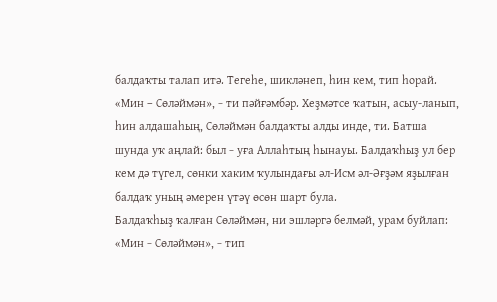балдаҡты талап итә. Тегеһе, шикләнеп, һин кем, тип һорай. «Мин – Сөләймән», − ти пәйғәмбәр. Хеҙмәтсе ҡатын, асыу-ланып, һин алдашаһың, Сөләймән балдаҡты алды инде, ти. Батша шунда уҡ аңлай: был − уға Аллаһтың һынауы. Балдаҡһыҙ ул бер кем дә түгел, сөнки хаким ҡулындағы әл-Исм әл-Әғҙәм яҙылған балдаҡ уның әмерен үтәү өсөн шарт була.
Балдаҡһыҙ ҡалған Сөләймән, ни эшләргә белмәй, урам буйлап: «Мин − Сөләймән», − тип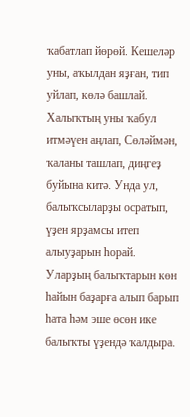ҡабатлап йөрөй. Кешеләр уны, аҡылдан яҙған, тип уйлап, көлә башлай. Халыҡтың уны ҡабул итмәүен аңлап, Сөләймән, ҡаланы ташлап, диңгеҙ буйына китә. Унда ул, балыҡсыларҙы осратып, үҙен ярҙамсы итеп алыуҙарын һорай. Уларҙың балыҡтарын көн һайын баҙарға алып барып һата һәм эше өсөн ике балыҡты үҙендә ҡалдыра.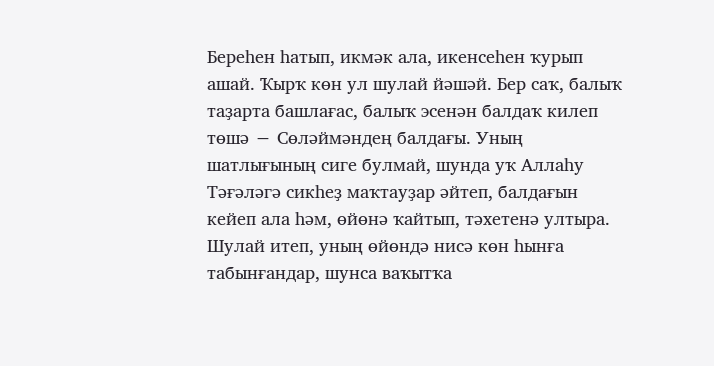Береһен һатып, икмәк ала, икенсеһен ҡурып ашай. Ҡырҡ көн ул шулай йәшәй. Бер саҡ, балыҡ таҙарта башлағас, балыҡ эсенән балдаҡ килеп төшә − Сөләймәндең балдағы. Уның шатлығының сиге булмай, шунда уҡ Аллаһу Тәғәләгә сикһеҙ маҡтауҙар әйтеп, балдағын кейеп ала һәм, өйөнә ҡайтып, тәхетенә ултыра.
Шулай итеп, уның өйөндә нисә көн һынға табынғандар, шунса ваҡытҡа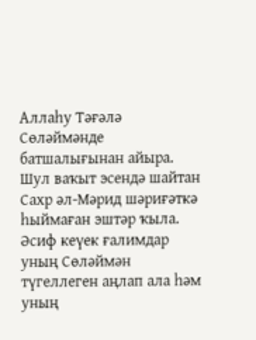Аллаһу Тәғәлә Сөләймәнде батшалығынан айыра. Шул ваҡыт эсендә шайтан Сахр әл-Мәрид шәриғәткә һыймаған эштәр ҡыла. Әсиф кеүек ғалимдар уның Сөләймән түгеллеген аңлап ала һәм уның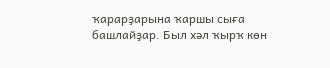ҡарарҙарына ҡаршы сыға башлайҙар. Был хәл ҡырҡ көн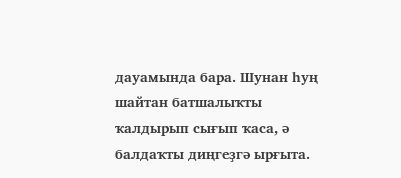дауамында бара. Шунан һуң шайтан батшалыҡты ҡалдырып сығып ҡаса, ә балдаҡты диңгеҙгә ырғыта.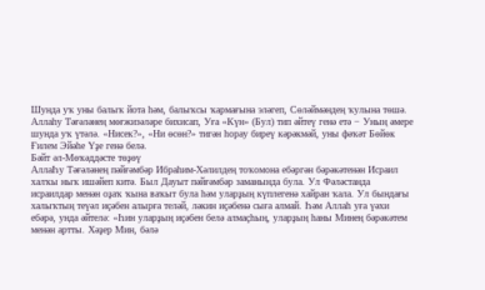Шунда уҡ уны балыҡ йота һәм, балыҡсы ҡармағына эләгеп, Сөләймәндең ҡулына төшә.
Аллаһу Тәғәләнең мөғжизәләре бихисап, Уға «Күн» (Бул) тип әйтеү генә етә − Уның әмере шунда уҡ үтәлә. «Нисек?», «Ни өсөн?» тигән һорау биреү кәрәкмәй, уны фәҡәт Бөйөк Ғилем Эйәһе Үҙе генә белә.
Бәйт әл-Мөҡәддәсте төҙөү
АллаҺу Тәғәләнең пәйғәмбәр Ибраһим-Хәлилдең тоҡомона ебәргән бәрәкәтенән Исраил халҡы ныҡ ишәйеп китә. Был Дауыт пәйғәмбәр заманында була. Ул Фәләстанда исраилдар менән оҙаҡ ҡына ваҡыт була һәм уларҙың күплегенә хайран ҡала. Ул бындағы халыҡтың теүәл иҫәбен алырға теләй, ләкин иҫәбенә сыға алмай. Һәм Аллаһ уға үәхи ебәрә, унда әйтелә: «Һин уларҙың иҫәбен белә алмаҫһың, уларҙың һаны Минең бәрәкәтем менән артты. Хәҙер Мин, бәлә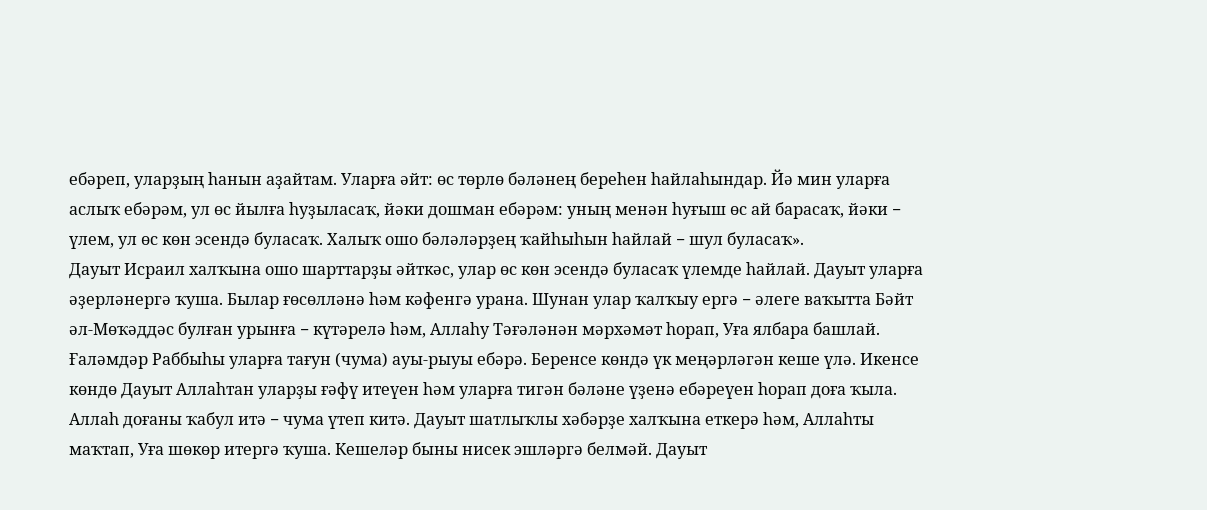ебәреп, уларҙың һанын аҙайтам. Уларға әйт: өс төрлө бәләнең береһен һайлаһындар. Йә мин уларға аслыҡ ебәрәм, ул өс йылға һуҙыласаҡ, йәки дошман ебәрәм: уның менән һуғыш өс ай барасаҡ, йәки − үлем, ул өс көн эсендә буласаҡ. Халыҡ ошо бәләләрҙең ҡайһыһын һайлай − шул буласаҡ».
Дауыт Исраил халҡына ошо шарттарҙы әйткәс, улар өс көн эсендә буласаҡ үлемде һайлай. Дауыт уларға әҙерләнергә ҡуша. Былар ғөсөлләнә һәм кәфенгә урана. Шунан улар ҡалҡыу ергә − әлеге ваҡытта Бәйт әл-Мөҡәддәс булған урынға − күтәрелә һәм, Аллаһу Тәғәләнән мәрхәмәт һорап, Уға ялбара башлай. Ғаләмдәр Раббыһы уларға тағун (чума) ауы-рыуы ебәрә. Беренсе көндә үк меңәрләгән кеше үлә. Икенсе көндө Дауыт Аллаһтан уларҙы ғәфү итеүен һәм уларға тигән бәләне үҙенә ебәреүен һорап доға ҡыла. Аллаһ доғаны ҡабул итә − чума үтеп китә. Дауыт шатлыҡлы хәбәрҙе халҡына еткерә һәм, Аллаһты маҡтап, Уға шөкөр итергә ҡуша. Кешеләр быны нисек эшләргә белмәй. Дауыт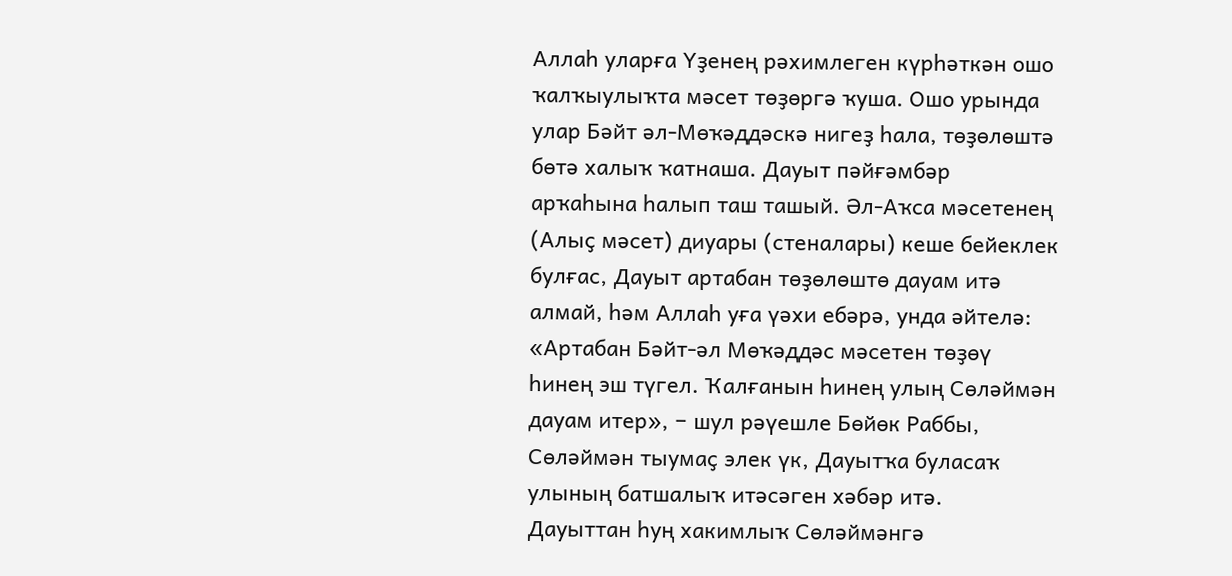Аллаһ уларға Үҙенең рәхимлеген күрһәткән ошо ҡалҡыулыҡта мәсет төҙөргә ҡуша. Ошо урында улар Бәйт әл-Мөҡәддәскә нигеҙ һала, төҙөлөштә бөтә халыҡ ҡатнаша. Дауыт пәйғәмбәр арҡаһына һалып таш ташый. Әл-Аҡса мәсетенең (Алыҫ мәсет) диуары (стеналары) кеше бейеклек булғас, Дауыт артабан төҙөлөштө дауам итә алмай, һәм Аллаһ уға үәхи ебәрә, унда әйтелә: «Артабан Бәйт-әл Мөҡәддәс мәсетен төҙөү һинең эш түгел. Ҡалғанын һинең улың Сөләймән дауам итер», − шул рәүешле Бөйөк Раббы, Сөләймән тыумаҫ элек үк, Дауытҡа буласаҡ улының батшалыҡ итәсәген хәбәр итә.
Дауыттан һуң хакимлыҡ Сөләймәнгә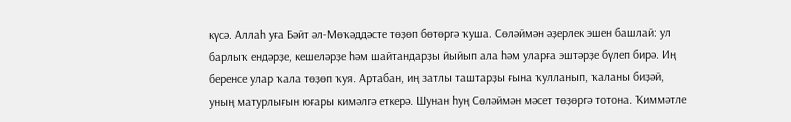күсә. Аллаһ уға Бәйт әл-Мөҡәддәсте төҙөп бөтөргә ҡуша. Сөләймән әҙерлек эшен башлай: ул барлыҡ ендәрҙе, кешеләрҙе һәм шайтандарҙы йыйып ала һәм уларға эштәрҙе бүлеп бирә. Иң беренсе улар ҡала төҙөп ҡуя. Артабан, иң затлы таштарҙы ғына ҡулланып, ҡаланы биҙәй, уның матурлығын юғары кимәлгә еткерә. Шунан һуң Сөләймән мәсет төҙөргә тотона. Ҡиммәтле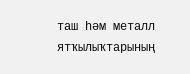таш һәм металл ятҡылыҡтарының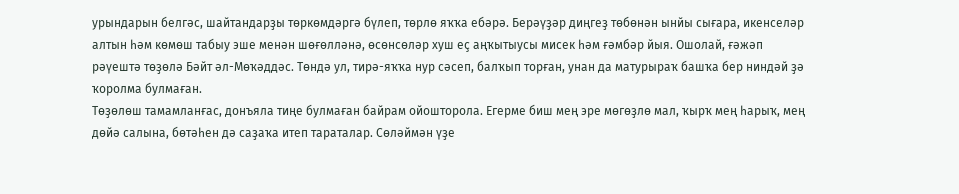урындарын белгәс, шайтандарҙы төркөмдәргә бүлеп, төрлө яҡҡа ебәрә. Берәүҙәр диңгеҙ төбөнән ынйы сығара, икенселәр алтын һәм көмөш табыу эше менән шөғөлләнә, өсөнсөләр хуш еҫ аңҡытыусы мисек һәм ғәмбәр йыя. Ошолай, ғәжәп рәүештә төҙөлә Бәйт әл-Мөҡәддәс. Төндә ул, тирә-яҡҡа нур сәсеп, балҡып торған, унан да матурыраҡ башҡа бер ниндәй ҙә ҡоролма булмаған.
Төҙөлөш тамамланғас, донъяла тиңе булмаған байрам ойошторола. Егерме биш мең эре мөгөҙлө мал, ҡырҡ мең һарыҡ, мең дөйә салына, бөтәһен дә саҙаҡа итеп тараталар. Сөләймән үҙе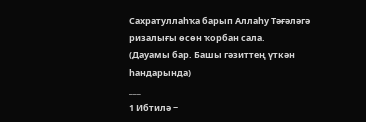Сахратуллаһҡа барып Аллаһу Тәғәләгә ризалығы өсөн ҡорбан сала.
(Дауамы бар. Башы гәзиттең үткән һандарында)
___
1 Ибтилә −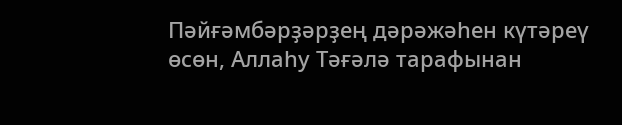Пәйғәмбәрҙәрҙең дәрәжәһен күтәреү өсөн, Аллаһу Тәғәлә тарафынан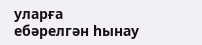уларға ебәрелгән һынау